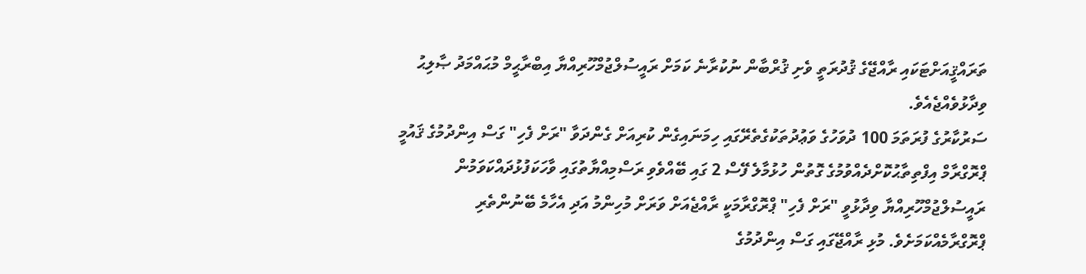ތަރައްޤީއަށްޓަކައި ރާއްޖޭގެ ޤުދުރަތީ ވެށި ޤުރްބާން ނުކުރާނެ ކަމަށް ރައީސުލްޖުމްހޫރިއްޔާ އިބްރާޙީމް މުޙައްމަދު ޞާލިޙު ވިދާޅުވެއްޖެއެވެ.
ސަރުކާރުގެ ފުރަތަމަ 100 ދުވަހުގެ ވަޢުދުތަކުގެތެރޭގައި ހިމަނައިގެން ކުރިއަށް ގެންދަވާ "ރަށް ފެހި" ގަސް އިންދުމުގެ ޤައުމީ ޕްރޮގްރާމް އިފްތިތާޙުކޮށްދެއްވުމުގެ ގޮތުން ހުޅުމާލެ ފޭސް 2 ގައި ބޭއްވެވި ރަސްމިއްޔާތުގައި ވާހަކަފުޅުދައްކަވަމުން ރައީސުލްޖުމްހޫރިއްޔާ ވިދާޅުވީ "ރަށް ފެހި" ޕްރޮގްރާމަކީ ރާއްޖެއަށް ވަރަށް މުހިންމު އަދި އެހާމެ ބޭނުންތެރި ޕްރޮގްރާމެއްކަމަށެވެ. މުޅި ރާއްޖޭގައި ގަސް އިންދުމުގެ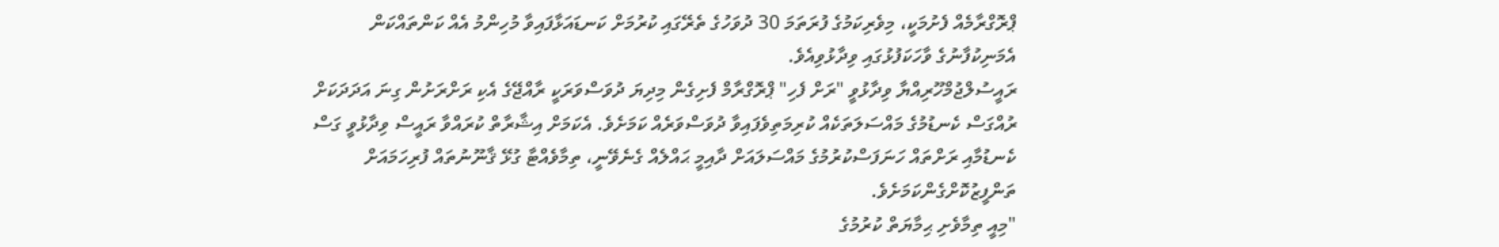ޕްރޮގްރާމެއް ފެށުމަކީ، މިވެރިކަމުގެ ފުރަތަމަ 30 ދުވަހުގެ ތެރޭގައި ކުރުމަށް ކަނޑައަޅާފައިވާ މުހިންމު އެއް ކަންތައްކަން އެމަނިކުފާނުގެ ވާހަކަފުޅުގައި ވިދާޅުވިއެވެ.
ރައީސުލްޖުމްހޫރިއްޔާ ވިދާޅުވީ "ރަށް ފެހި" ޕްރޮގްރާމް ފެށިގެން މިދިޔަ ދުވަސްވަރަކީ ރާއްޖޭގެ އެކި ރަށްރަށުން ގިނަ އަދަދަކަށް ރުއްގަސް ކެނޑުމުގެ މައްސަލަތަކެއް ކުރިމަތިވެފައިވާ ދުވަސްވަރެއް ކަމަށެވެ. އެކަމަށް އިޝާރާތް ކުރައްވާ ރައީސް ވިދާޅުވީ ގަސް ކެނޑުމާއި ރަށްތައް ހަނަފަސްކުރުމުގެ މައްސަލައަށް ދާއިމީ ޙައްލެއް ގެނެވޭނީ، ތިމާވެއްޓާ ގުޅޭ ޤާނޫނުތައް ފުރިހަމައަށް ތަންފީޒުކޮށްގެންކަމަށެވެ.
"މިއީ ތިމާވެށި ޙިމާޔަތް ކުރުމުގެ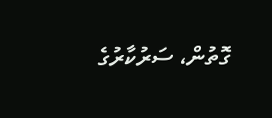ގޮތުން، ސަރުކާރުގެ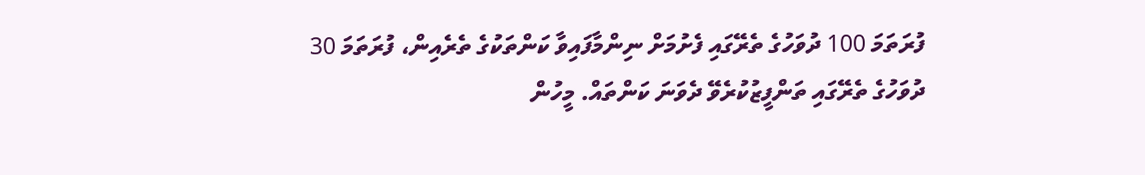ފުރަތަމަ 100 ދުވަހުގެ ތެރޭގައި ފެށުމަށް ނިންމާފައިވާ ކަންތަކުގެ ތެރެއިން، ފުރަތަމަ 30 ދުވަހުގެ ތެރޭގައި ތަންފީޒުކުރެވޭ ދެވަނަ ކަންތައް. މީހުން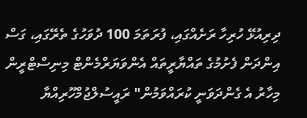ދިރިއުޅޭ ހުރިހާ ރަށެއްގައި، ފުރަތަމަ 100 ދުވަހުގެ ތެރޭގައި، ގަސް އިންދަން ފެށުމުގެ ތައްޔާރީތައް އެންވަޔަރްމެންޓް މިނިސްޓްރީން މިހާރު އެ ގެންދަވަނީ ކުރައްވަމުން" ރައީސުލްޖުމްހޫރިއްޔާ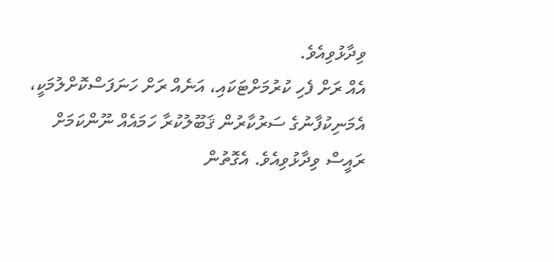ވިދާޅުވިއެވެ.
އެއް ރަށް ފެހި ކުރުމަށްޓަކައި، އަނެއް ރަށް ހަނަފަސްކޮށްލުމަކީ، އެމަނިކުފާނުގެ ސަރުކާރުން ޤަބޫލުކުރާ ހަމައެއް ނޫންކަމަށް ރައީސް ވިދާޅުވިއެވެ. އެގޮތުން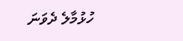ހުޅުމާލެ ދެވަނަ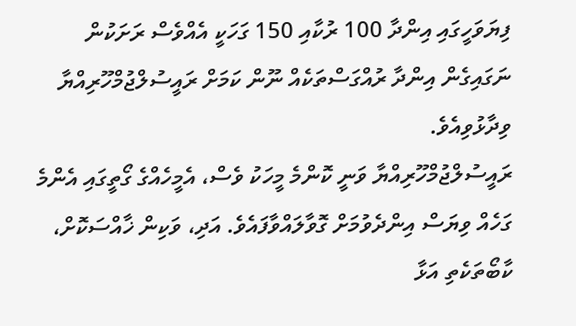ފިޔަވަހީގައި އިންދާ 100 ރުކާއި 150 ގަހަކީ އެއްވެސް ރަށަކުން ނަގައިގެން އިންދާ ރުއްގަސްތަކެއް ނޫން ކަމަށް ރައީސުލްޖުމްހޫރިއްޔާ ވިދާޅުވިއެވެ.
ރައީސުލްޖުމްހޫރިއްޔާ ވަނީ ކޮންމެ މީހަކު ވެސް، އެމީހެއްގެ ގޯތީގައި އެންމެ ގަހެއް ވިޔަސް އިންދެވުމަށް ގޮވާލައްވާފައެވެ. އަދި، ވަކިން ޚާއްސަކޮށް، ކާބޯތަކެތި އަޅާ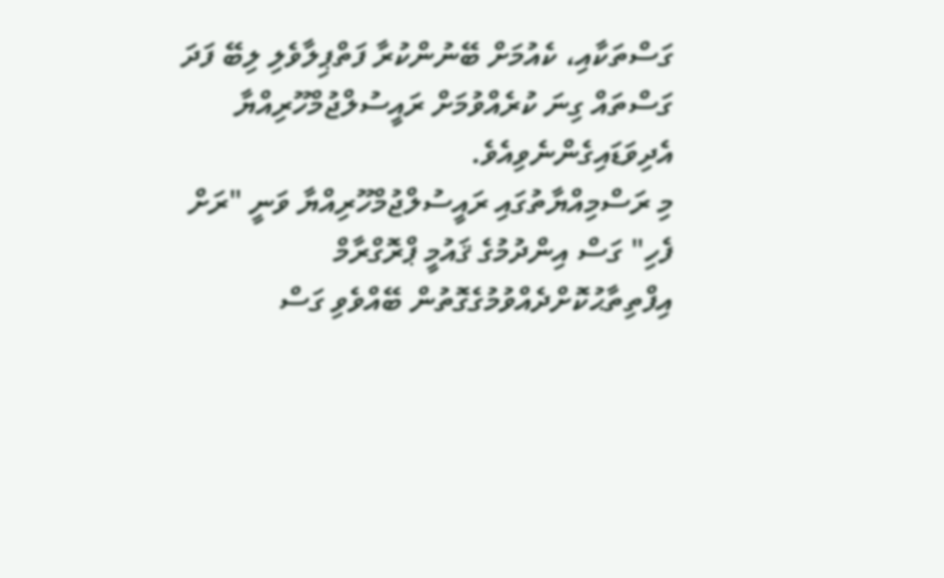ގަސްތަކާއި، ކެއުމަށް ބޭނުންކުރާ ފަތްޕިލާވެލި ލިބޭ ފަދަ ގަސްތައް ގިނަ ކުރެއްވުމަށް ރައީސުލްޖުމްހޫރިއްޔާ އެދިވަޑައިގެންނެވިއެވެ.
މި ރަސްމިއްޔާތުގައި ރައީސުލްޖުމްހޫރިއްޔާ ވަނީ "ރަށް ފެހި" ގަސް އިންދުމުގެ ޤައުމީ ޕްރޮގްރާމް އިފްތިތާޙުކޮށްދެއްވުމުގެގޮތުން ބޭއްވެވި ގަސް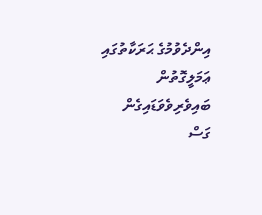އިންދެވުމުގެ ޙަރަކާތުގައި ޢަމަލީގޮތުން ބައިވެރިވެވަޑައިގެން ގަސް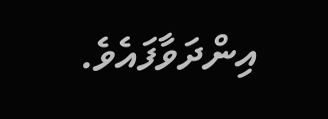އިންދަވާފައެވެ.